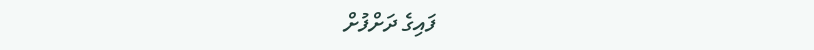ފައިގެ ދަށްފުށް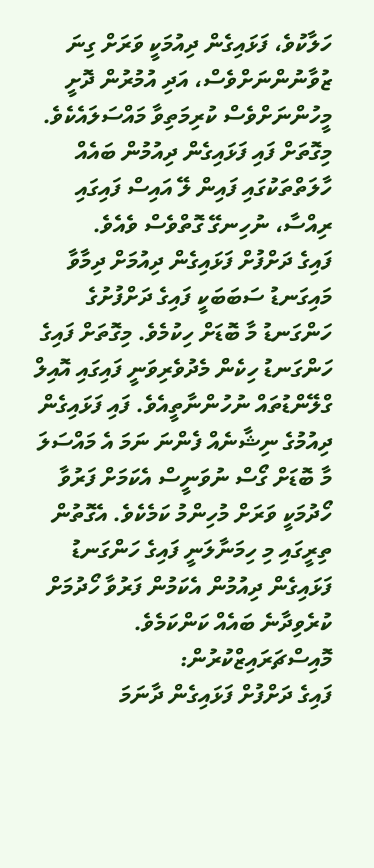ހަލާކުވެ، ފަޅައިގެން ދިއުމަކީ ވަރަށް ގިނަ ޒުވާނުންނަށްވެސް، އަދި އުމުރުން ދޮށީ މީހުންނަށްވެސް ކުރިމަތިވާ މައްސަލައެކެވެ. މިގޮތަށް ފައި ފަޅައިގެން ދިއުމުން ބައެއް ހާލަތްތަކުގައި ފައިން ލޭ އައިސް ފައިގައި ރިއްސާ، ނުހިނގޭ ގޮތްވެސް ވެއެވެ.
ފައިގެ ދަށްފުށް ފަޅައިގެން ދިއުމަށް ދިމާވާ މައިގަނޑު ސަބަބަކީ ފައިގެ ދަށްފުށުގެ ހަންގަނޑު މާ ބޮޑަށް ހިކުމެވެ. މިގޮތަށް ފައިގެ ހަންގަނޑު ހިކެން މެދުވެރިވަނީ ފައިގައި އޮއިލް ގްލޭންޑުތައް ނުހުންނާތީއެވެ. ފައި ފަޅައިގެން ދިއުމުގެ ނިޝާނެއް ފެންނަ ނަމަ އެ މައްސަލަ މާ ބޮޑަށް ގޯސް ނުވަނީސް އެކަމަށް ފަރުވާ ހޯދުމަކީ ވަރަށް މުހިންމު ކަމެކެވެ. އެގޮތުން ތިރީގައި މި ހިމަނާލަނީ ފައިގެ ހަންގަނޑު ފަޅައިގެން ދިއުމުން އެކަމުން ފަރުވާ ހޯދުމަށް ކުރެވިދާނެ ބައެއް ކަންކަމެވެ.
މޮއިސްޗަރައިޒްކުރުން:
ފައިގެ ދަށްފުށް ފަޅައިގެން ދާނަމަ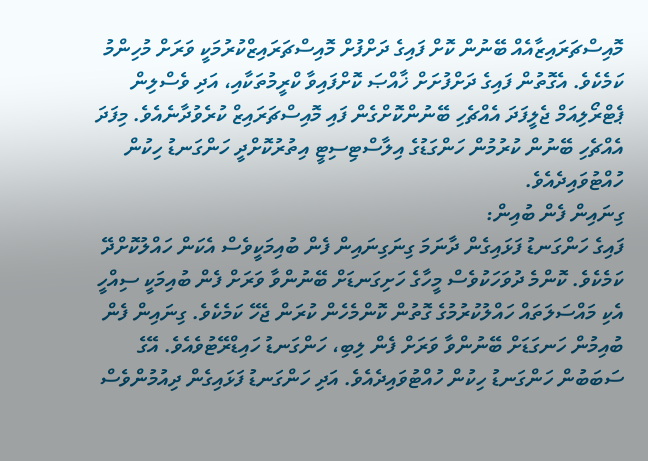މޮއިސްޗަރައިޒާއެއް ބޭނުން ކޮށް ފައިގެ ދަށްފުށް މޮއިސްޗަރައިޒްކުރުމަކީ ވަރަށް މުހިންމު ކަމެކެވެ. އެގޮތުން ފައިގެ ދަށްފުށަށް ޚާއްޞަ ކޮށްފައިވާ ކްރީމުތަކާއި، އަދި ވެސްލިން ޕެޓްރޯލިއަމް ޖެލީފަދަ އެއްޗެހި ބޭނުންކޮށްގެން ފައި މޮއިސްޗަރައިޒް ކުރެވުދާނެއެވެ. މިފަދަ އެއްޗެހި ބޭނުން ކުރުމުން ހަންގަޑުގެ އިލާސްޓިސިޓީ އިތުރުކޮށްދީ ހަންގަނޑު ހިކުން ހުއްޓުވައިދެއެވެ.
ގިނައިން ފެން ބުއިން:
ފައިގެ ހަންގަނޑު ފަޅައިގެން ދާނަމަ ގިނަގިނައިން ފެން ބުއިމަކީވެސް އެކަން ހައްލުކޮށްދޭ ކަމެކެވެ. ކޮންމެ ދުވަހަކުވެސް މީހާގެ ހަށިގަނޑަށް ބޭނުންވާ ވަރަށް ފެން ބުއިމަކީ ސިއްހީ އެކި މައްސަލަތައް ހައްލުކުރުމުގެ ގޮތުން ކޮންމެހެން ކުރަން ޖެހޭ ކަމެކެވެ. ގިނައިން ފެން ބުއިމުން ހަނގަޑަށް ބޭނުންވާ ވަރަށް ފެން ލިބި، ހަންގަނޑު ހައިޑްރޭޓުވެއެވެ. އޭގެ ސަބަބުން ހަންގަނޑު ހިކުން ހުއްޓުވައިދެއެވެ. އަދި ހަންގަނޑު ފަޅައިގެން ދިއުމުންވެސް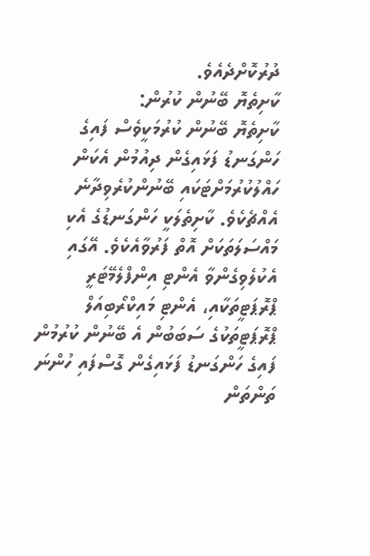ދުރުކޮށްދެއެވެ.
ކާށިތެޔޮ ބޭނުން ކުރުން:
ކާށިތެޔޮ ބޭނުން ކުރުމަކީވެސް ފައިގެ ހަންގަނޑު ފަޅައިގެން ދިއުމުން އެކަން ހައްލުކުރުމަށްޓަކައި ބޭނުންކުރެވިދާނެ އެއްޗެކެވެ. ކާށިތެލަކީ ހަންގަނޑުގެ އެކި މައްސަލަތަކަށް އޮތް ފަރުވާއެކެވެ. އޭގައި އެކުލެވިގެންވާ އެންޓި އިންފްލެމޭޓަރީ ޕްރޮޕަޓީތަކާއި، އެންޓި މައިކްރޯބިއަލް ޕްރޮޕަޓީތަކުގެ ސަބަބުން އެ ބޭނުން ކުރުމުން ފައިގެ ހަންގަނޑު ފަޅައިގެން ގޮސްފައި ހުންނަ ތަންތަން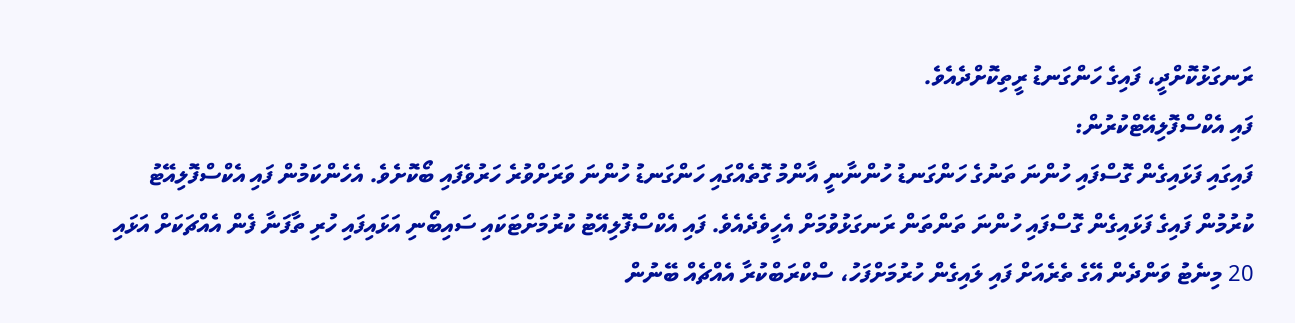ރަނގަޅުކޮށްދީ، ފައިގެ ހަންގަނޑު ރީތިކޮށްދެއެވެ.
ފައި އެކްސްފޮލިއޭޓްކުރުން:
ފައިގައި ފަޅައިގެން ގޮސްފައި ހުންނަ ތަނުގެ ހަންގަނޑު ހުންނާނީ އާންމު ގޮތެއްގައި ހަންގަނޑު ހުންނަ ވަރަށްވުރެ ހަރުވެފައި ބޯކޮށެވެ. އެހެންކަމުން ފައި އެކްސްފޮލިއޭޓު ކުރުމުން ފައިގެ ފަޅައިގެން ގޮސްފައި ހުންނަ ތަންތަން ރަނގަޅުވުމަށް އެހީވެދެއެވެ. ފައި އެކްސްފޮލިއޭޓު ކުރުމަށްޓަކައި ސައިބޯނި އަޅައިފައި ހުރި ތާފަނާ ފެން އެއްޗަކަށް އަޅައި 20 މިނެޓު ވަންދެން އޭގެ ތެރެއަށް ފައި ލައިގެން ހުރުމަށްފަހު، ސްކްރަބްކުރާ އެއްޗެއް ބޭނުން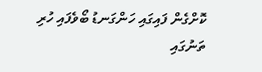ކޮށްގެން ފައިގައި ހަންގަނޑު ބޯވެފައި ހުރި ތަނުގައި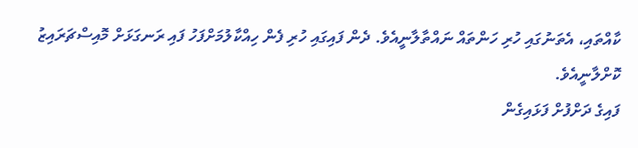ކާއްތައި، އެތަނުގައި ހުރި ހަންތައް ނައްތާލާނީއެވެ. ދެން ފައިގައި ހުރި ފެން ހިއްކާލުމަށްފަހު ފައި ރަނގަޅަށް މޮއިސްޗަރައިޒު ކޮށްލާނީއެވެ.
ފައިގެ ދަށްފުށް ފަޅައިގެން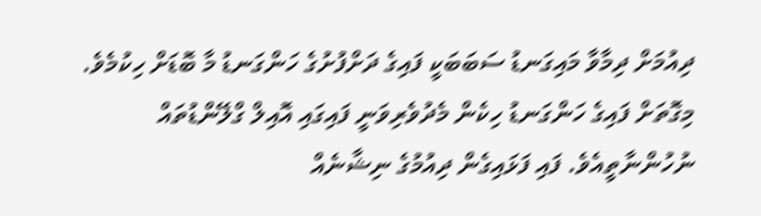ދިއުމަށް ދިމާވާ މައިގަނޑު ސަބަބަކީ ފައިގެ ދަށްފުށުގެ ހަންގަނޑު މާ ބޮޑަށް ހިކުމެވެ. މިގޮތަށް ފައިގެ ހަންގަނޑު ހިކެން މެދުވެރިވަނީ ފައިގައި އޮއިލް ގްލޭންޑުތައް ނުހުންނާތީއެވެ. ފައި ފަޅައިގެން ދިއުމުގެ ނިޝާނެއް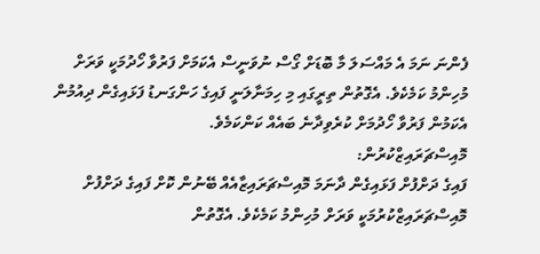ފެންނަ ނަމަ އެ މައްސަލަ މާ ބޮޑަށް ގޯސް ނުވަނީސް އެކަމަށް ފަރުވާ ހޯދުމަކީ ވަރަށް މުހިންމު ކަމެކެވެ. އެގޮތުން ތިރީގައި މި ހިމަނާލަނީ ފައިގެ ހަންގަނޑު ފަޅައިގެން ދިއުމުން އެކަމުން ފަރުވާ ހޯދުމަށް ކުރެވިދާނެ ބައެއް ކަންކަމެވެ.
މޮއިސްޗަރައިޒްކުރުން:
ފައިގެ ދަށްފުށް ފަޅައިގެން ދާނަމަ މޮއިސްޗަރައިޒާއެއް ބޭނުން ކޮށް ފައިގެ ދަށްފުށް މޮއިސްޗަރައިޒްކުރުމަކީ ވަރަށް މުހިންމު ކަމެކެވެ. އެގޮތުން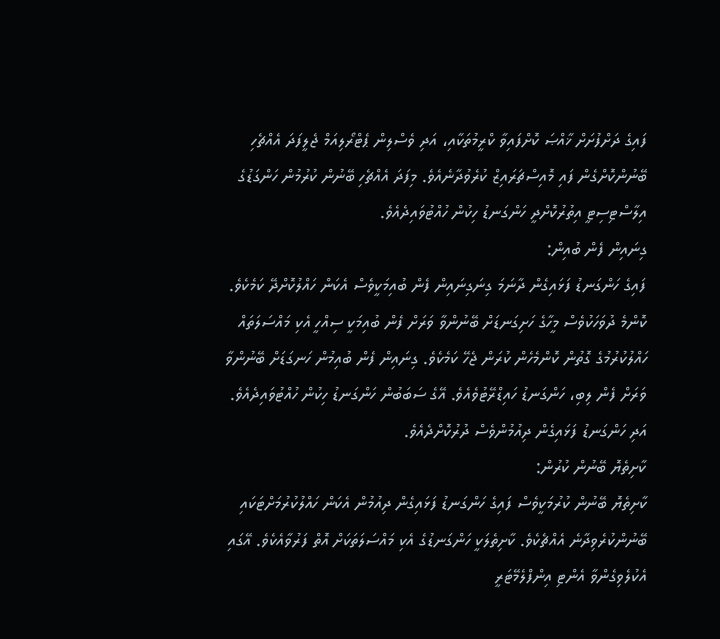ފައިގެ ދަށްފުށަށް ޚާއްޞަ ކޮށްފައިވާ ކްރީމުތަކާއި، އަދި ވެސްލިން ޕެޓްރޯލިއަމް ޖެލީފަދަ އެއްޗެހި ބޭނުންކޮށްގެން ފައި މޮއިސްޗަރައިޒް ކުރެވުދާނެއެވެ. މިފަދަ އެއްޗެހި ބޭނުން ކުރުމުން ހަންގަޑުގެ އިލާސްޓިސިޓީ އިތުރުކޮށްދީ ހަންގަނޑު ހިކުން ހުއްޓުވައިދެއެވެ.
ގިނައިން ފެން ބުއިން:
ފައިގެ ހަންގަނޑު ފަޅައިގެން ދާނަމަ ގިނަގިނައިން ފެން ބުއިމަކީވެސް އެކަން ހައްލުކޮށްދޭ ކަމެކެވެ. ކޮންމެ ދުވަހަކުވެސް މީހާގެ ހަށިގަނޑަށް ބޭނުންވާ ވަރަށް ފެން ބުއިމަކީ ސިއްހީ އެކި މައްސަލަތައް ހައްލުކުރުމުގެ ގޮތުން ކޮންމެހެން ކުރަން ޖެހޭ ކަމެކެވެ. ގިނައިން ފެން ބުއިމުން ހަނގަޑަށް ބޭނުންވާ ވަރަށް ފެން ލިބި، ހަންގަނޑު ހައިޑްރޭޓުވެއެވެ. އޭގެ ސަބަބުން ހަންގަނޑު ހިކުން ހުއްޓުވައިދެއެވެ. އަދި ހަންގަނޑު ފަޅައިގެން ދިއުމުންވެސް ދުރުކޮށްދެއެވެ.
ކާށިތެޔޮ ބޭނުން ކުރުން:
ކާށިތެޔޮ ބޭނުން ކުރުމަކީވެސް ފައިގެ ހަންގަނޑު ފަޅައިގެން ދިއުމުން އެކަން ހައްލުކުރުމަށްޓަކައި ބޭނުންކުރެވިދާނެ އެއްޗެކެވެ. ކާށިތެލަކީ ހަންގަނޑުގެ އެކި މައްސަލަތަކަށް އޮތް ފަރުވާއެކެވެ. އޭގައި އެކުލެވިގެންވާ އެންޓި އިންފްލެމޭޓަރީ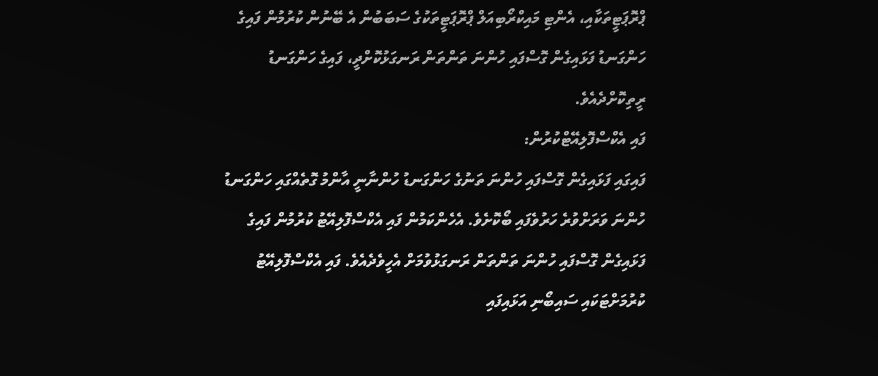ޕްރޮޕަޓީތަކާއި، އެންޓި މައިކްރޯބިއަލް ޕްރޮޕަޓީތަކުގެ ސަބަބުން އެ ބޭނުން ކުރުމުން ފައިގެ ހަންގަނޑު ފަޅައިގެން ގޮސްފައި ހުންނަ ތަންތަން ރަނގަޅުކޮށްދީ، ފައިގެ ހަންގަނޑު ރީތިކޮށްދެއެވެ.
ފައި އެކްސްފޮލިއޭޓްކުރުން:
ފައިގައި ފަޅައިގެން ގޮސްފައި ހުންނަ ތަނުގެ ހަންގަނޑު ހުންނާނީ އާންމު ގޮތެއްގައި ހަންގަނޑު ހުންނަ ވަރަށްވުރެ ހަރުވެފައި ބޯކޮށެވެ. އެހެންކަމުން ފައި އެކްސްފޮލިއޭޓު ކުރުމުން ފައިގެ ފަޅައިގެން ގޮސްފައި ހުންނަ ތަންތަން ރަނގަޅުވުމަށް އެހީވެދެއެވެ. ފައި އެކްސްފޮލިއޭޓު ކުރުމަށްޓަކައި ސައިބޯނި އަޅައިފައި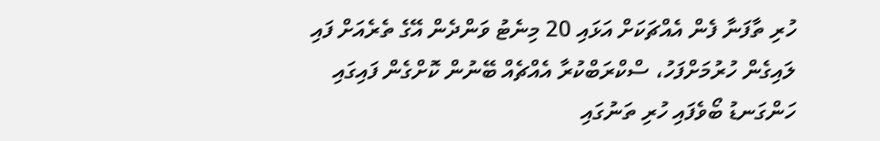ހުރި ތާފަނާ ފެން އެއްޗަކަށް އަޅައި 20 މިނެޓު ވަންދެން އޭގެ ތެރެއަށް ފައި ލައިގެން ހުރުމަށްފަހު، ސްކްރަބްކުރާ އެއްޗެއް ބޭނުން ކޮށްގެން ފައިގައި ހަންގަނޑު ބޯވެފައި ހުރި ތަނުގައި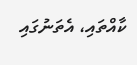ކާއްތައި، އެތަނުގައި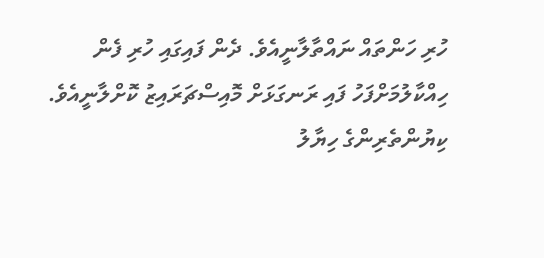ހުރި ހަންތައް ނައްތާލާނީއެވެ. ދެން ފައިގައި ހުރި ފެން ހިއްކާލުމަށްފަހު ފައި ރަނގަޅަށް މޮއިސްޗަރައިޒު ކޮށްލާނީއެވެ.
ކިޔުންތެރިންގެ ހިޔާލު